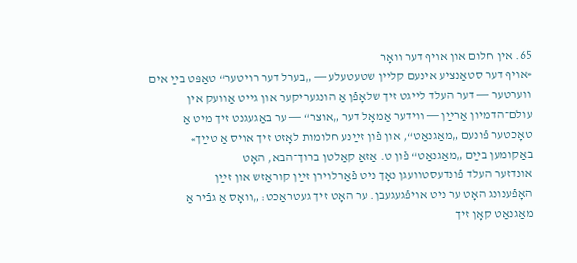65. אין חלום און אױף דער װאָר
«אױף דער סטאַנציע אינעם קלײן שטעטעלע ― „בערל דער רױטער“ טאַפּט בײַ אים
װערטער ― דער העלד לײגט זיך שלאָפֿן אַ הונגעריקער און גײט אַװעק אין
עולם־הדמיון אַרײַן ― װידער אַמאָל דער „אוצר“ ― ער באַגעגנט זיך מיט אַ
טאָכטער פֿונעם „מאַגנאַט“, און פֿון זײַנע חלומות לאָזט זיך אױס אַ טײַך»
באַקומען בײַם „מאַגנאַט“ פֿון ט. אַזאַ קאַלטן ברוך־הבא, האָט
אונדזער העלד פֿונדעסטװעגן נאָך ניט פֿאַרלױרן זײַן קוראַזש און זײַן
האָפֿענונג האָט ער ניט אױפֿגעגעבן. ער האָט זיך געטראַכט: „װאָס אַ גבֿיר אַ
מאַגנאַט קאָן זיך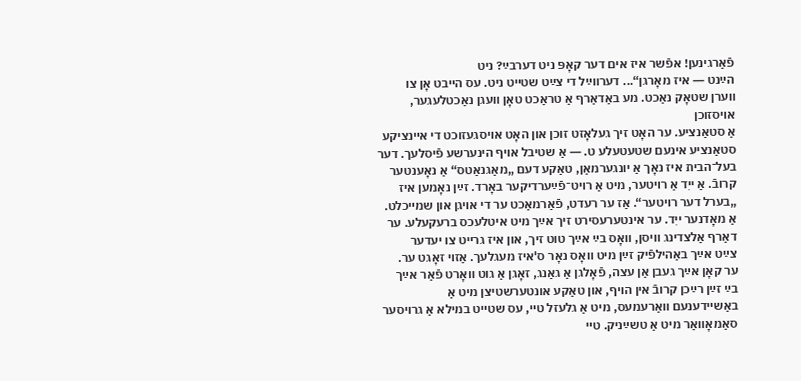פֿאַרגינען! אפֿשר איז אים דער קאָפּ ניט דערבײַ? ניט
הײַנט ― איז מאָרגן“... דערװײַל די צײַט שטײט ניט. עס הײבט אָן צו
װערן שטאָק נאַכט. מע באַדאַרף אַ טראַכט טאָן װעגן נאַכטלעגער, אױסזוכן
אַ סטאַנציע. ער האָט זיך געלאָזט זוכן און האָט אױסגעזוכט די אײנציקע
סטאַנציע אינעם שטעטעלע ט. ― אַ שטיבל אױף הינערשע פֿיסלעך. דער
בעל־הבית איז נאָך אַ יונגערמאַן, טאַקע דעם „מאַגנאַטס“ אַ נאָענטער
קרובֿ. אַ ייִד אַ רױטער, מיט אַ רױט־פֿײַערדיקער באָרד. זײַן נאָמען איז
„בערל דער רױטער“. אַז ער רעדט, פֿאַרמאַכט ער די אױגן און שמײכלט.
אַ מאָדנער ייִד. ער אינטערעסירט זיך אײַך מיט איטלעכס ברעקעלע. ער
דאַרף אַלצדינג װיסן, װאָס בײַ אײַך טוט זיך, און איז גרײט צו יעדער
צײַט אײַך באַהילפֿיק זײַן מיט װאָס נאָר ס'איז מעגלעך. אַזױ זאָגט ער.
ער קאָן אײַך געבן אַן עצה, פֿאָלגן אַ גאַנג, זאָגן אַ גוט װאָרט פֿאַר אײַך
בײַ זײַן רײַכן קרובֿ אין הױף, און טאַקע אונטערשטיצן מיט אַ
באַשײדענעם װאַרעמעס, מיט אַ גלעזל טײ, עס שטײט במילא אַ גרױסער
סאַמאָװאַר מיט אַ טשײַניק. טײ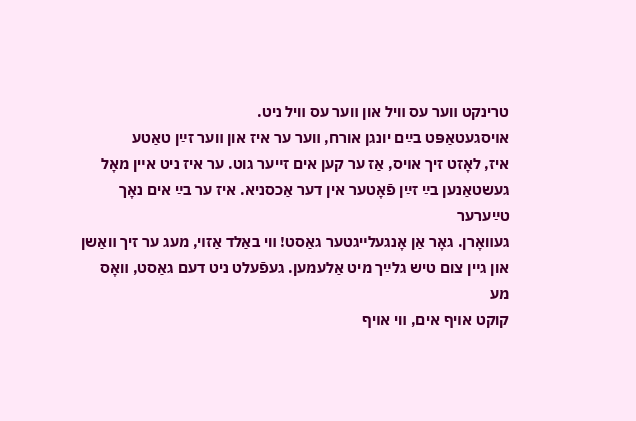טרינקט װער עס װיל און װער עס װיל ניט.
אױסגעטאַפּט בײַם יונגן אורח, װער ער איז און װער זײַן טאַטע
איז, לאָזט זיך אױס, אַז ער קען אים זײער גוט. ער איז ניט אײן מאָל
געשטאַנען בײַ זײַן פֿאָטער אין דער אַכסניא. איז ער בײַ אים נאָך טײַערער
געװאָרן. גאָר אַן אָנגעלײגטער גאַסט! װי באַלד אַזױ, מעג ער זיך װאַשן
און גײן צום טיש גלײַך מיט אַלעמען. געפֿעלט ניט דעם גאַסט, װאָס מע
קוקט אױף אים, װי אױף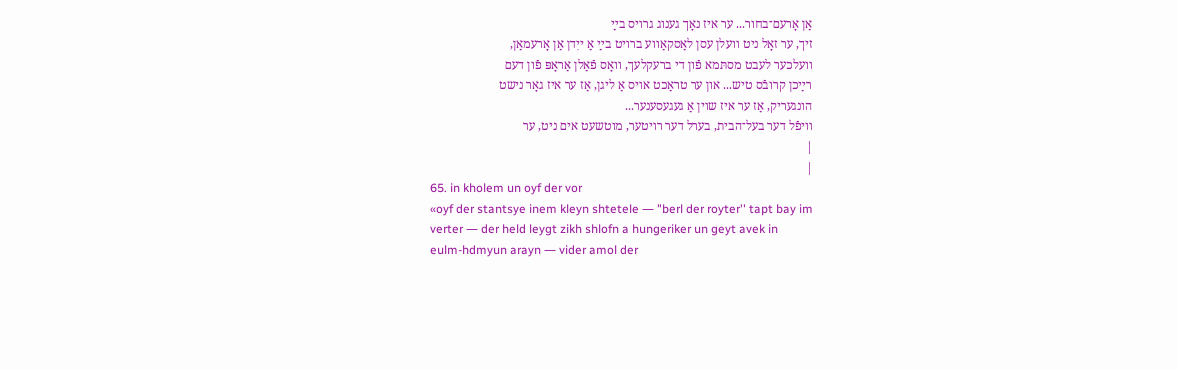אַן אָרעם־בחור... ער איז נאָך גענוג גרױס בײַ
זיך, ער זאָל ניט װעלן עסן לאַסקאַװע ברױט בײַ אַ ייִדן אַן אָרעמאַן,
װעלכער לעבט מסתּמא פֿון די ברעקלעך, װאָס פֿאַלן אַראָפּ פֿון דעם
רײַכן קרובֿס טיש... און ער טראַכט אױס אַ ליגן, אַז ער איז גאָר נישט
הונגעריק, אַז ער איז שױן אַ געגעסענער...
װיפֿל דער בעל־הבית, בערל דער רױטער, מוטשעט אים ניט, ער
|
|
65. in kholem un oyf der vor
«oyf der stantsye inem kleyn shtetele ― "berl der royter'' tapt bay im
verter ― der held leygt zikh shlofn a hungeriker un geyt avek in
eulm-hdmyun arayn ― vider amol der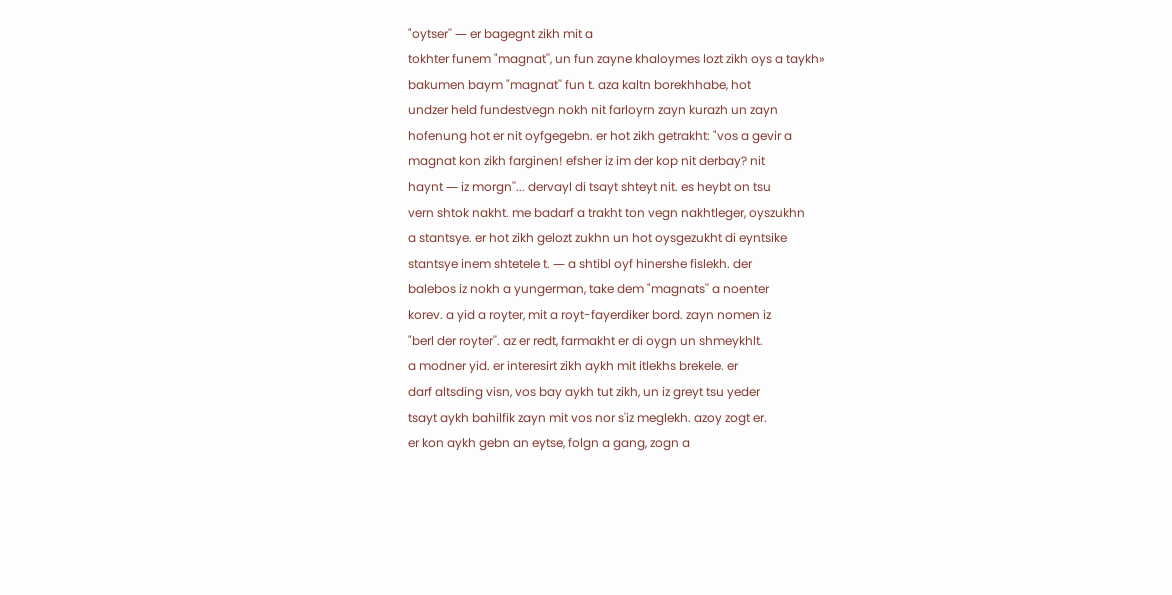"oytser'' ― er bagegnt zikh mit a
tokhter funem "magnat'', un fun zayne khaloymes lozt zikh oys a taykh»
bakumen baym "magnat'' fun t. aza kaltn borekhhabe, hot
undzer held fundestvegn nokh nit farloyrn zayn kurazh un zayn
hofenung hot er nit oyfgegebn. er hot zikh getrakht: "vos a gevir a
magnat kon zikh farginen! efsher iz im der kop nit derbay? nit
haynt ― iz morgn''... dervayl di tsayt shteyt nit. es heybt on tsu
vern shtok nakht. me badarf a trakht ton vegn nakhtleger, oyszukhn
a stantsye. er hot zikh gelozt zukhn un hot oysgezukht di eyntsike
stantsye inem shtetele t. ― a shtibl oyf hinershe fislekh. der
balebos iz nokh a yungerman, take dem "magnats'' a noenter
korev. a yid a royter, mit a royt-fayerdiker bord. zayn nomen iz
"berl der royter''. az er redt, farmakht er di oygn un shmeykhlt.
a modner yid. er interesirt zikh aykh mit itlekhs brekele. er
darf altsding visn, vos bay aykh tut zikh, un iz greyt tsu yeder
tsayt aykh bahilfik zayn mit vos nor s'iz meglekh. azoy zogt er.
er kon aykh gebn an eytse, folgn a gang, zogn a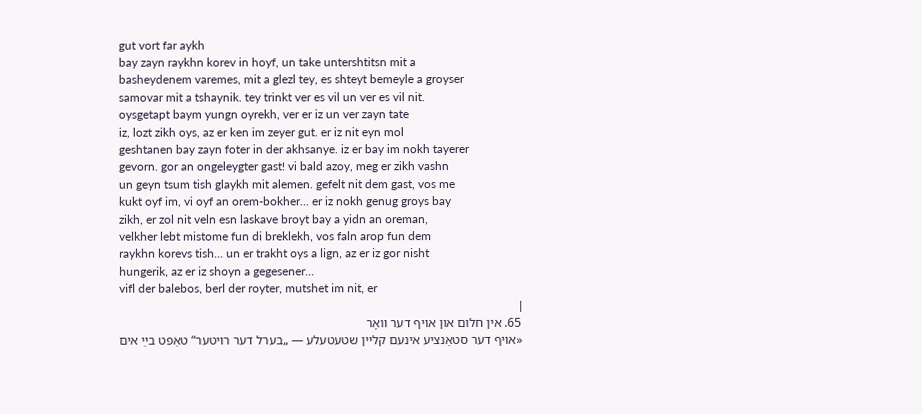gut vort far aykh
bay zayn raykhn korev in hoyf, un take untershtitsn mit a
basheydenem varemes, mit a glezl tey, es shteyt bemeyle a groyser
samovar mit a tshaynik. tey trinkt ver es vil un ver es vil nit.
oysgetapt baym yungn oyrekh, ver er iz un ver zayn tate
iz, lozt zikh oys, az er ken im zeyer gut. er iz nit eyn mol
geshtanen bay zayn foter in der akhsanye. iz er bay im nokh tayerer
gevorn. gor an ongeleygter gast! vi bald azoy, meg er zikh vashn
un geyn tsum tish glaykh mit alemen. gefelt nit dem gast, vos me
kukt oyf im, vi oyf an orem-bokher... er iz nokh genug groys bay
zikh, er zol nit veln esn laskave broyt bay a yidn an oreman,
velkher lebt mistome fun di breklekh, vos faln arop fun dem
raykhn korevs tish... un er trakht oys a lign, az er iz gor nisht
hungerik, az er iz shoyn a gegesener...
vifl der balebos, berl der royter, mutshet im nit, er
|
65. אין חלום און אױף דער װאָר
«אױף דער סטאַנציע אינעם קלײן שטעטעלע ― „בערל דער רױטער“ טאַפּט בײַ אים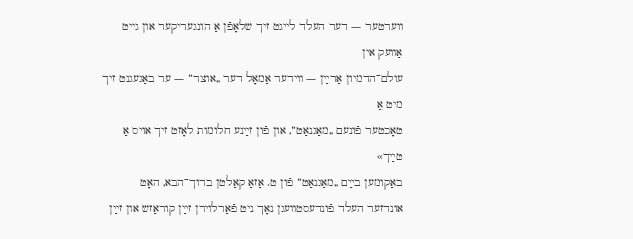װערטער ― דער העלד לײגט זיך שלאָפֿן אַ הונגעריקער און גײט אַװעק אין
עולם־הדמיון אַרײַן ― װידער אַמאָל דער „אוצר“ ― ער באַגעגנט זיך מיט אַ
טאָכטער פֿונעם „מאַגנאַט“, און פֿון זײַנע חלומות לאָזט זיך אױס אַ טײַך»
באַקומען בײַם „מאַגנאַט“ פֿון ט. אַזאַ קאַלטן ברוך־הבא, האָט
אונדזער העלד פֿונדעסטװעגן נאָך ניט פֿאַרלױרן זײַן קוראַזש און זײַן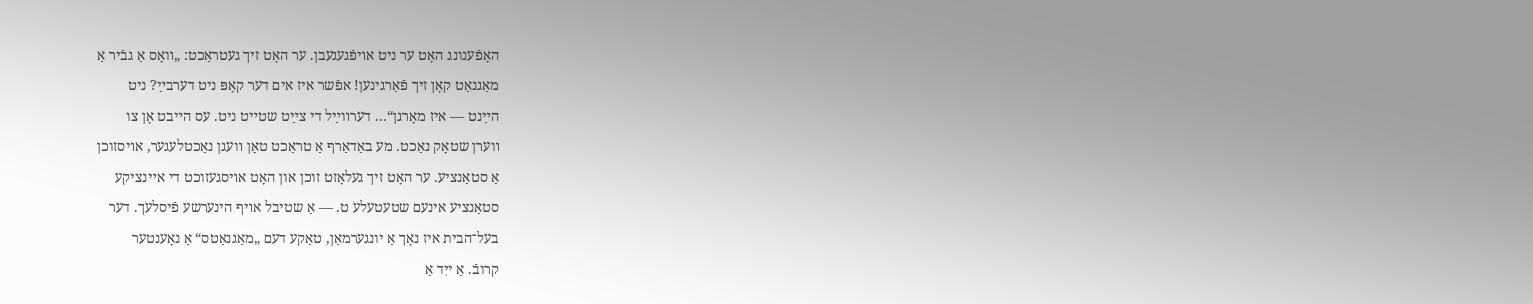האָפֿענונג האָט ער ניט אױפֿגעגעבן. ער האָט זיך געטראַכט: „װאָס אַ גבֿיר אַ
מאַגנאַט קאָן זיך פֿאַרגינען! אפֿשר איז אים דער קאָפּ ניט דערבײַ? ניט
הײַנט ― איז מאָרגן“... דערװײַל די צײַט שטײט ניט. עס הײבט אָן צו
װערן שטאָק נאַכט. מע באַדאַרף אַ טראַכט טאָן װעגן נאַכטלעגער, אױסזוכן
אַ סטאַנציע. ער האָט זיך געלאָזט זוכן און האָט אױסגעזוכט די אײנציקע
סטאַנציע אינעם שטעטעלע ט. ― אַ שטיבל אױף הינערשע פֿיסלעך. דער
בעל־הבית איז נאָך אַ יונגערמאַן, טאַקע דעם „מאַגנאַטס“ אַ נאָענטער
קרובֿ. אַ ייִד אַ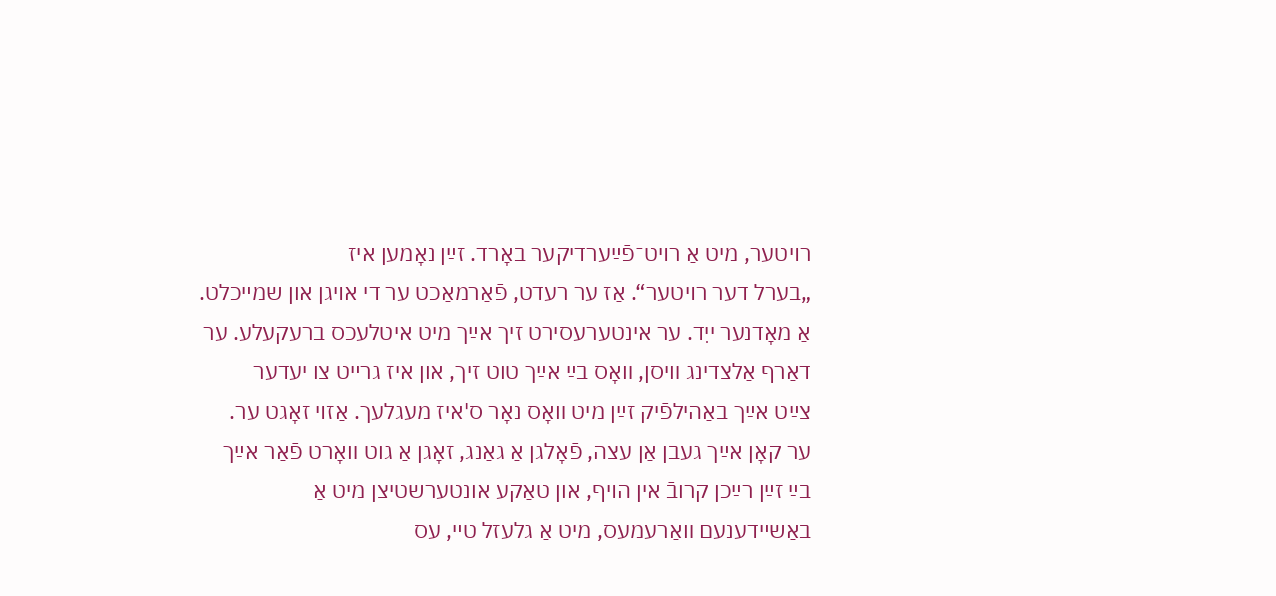רױטער, מיט אַ רױט־פֿײַערדיקער באָרד. זײַן נאָמען איז
„בערל דער רױטער“. אַז ער רעדט, פֿאַרמאַכט ער די אױגן און שמײכלט.
אַ מאָדנער ייִד. ער אינטערעסירט זיך אײַך מיט איטלעכס ברעקעלע. ער
דאַרף אַלצדינג װיסן, װאָס בײַ אײַך טוט זיך, און איז גרײט צו יעדער
צײַט אײַך באַהילפֿיק זײַן מיט װאָס נאָר ס'איז מעגלעך. אַזױ זאָגט ער.
ער קאָן אײַך געבן אַן עצה, פֿאָלגן אַ גאַנג, זאָגן אַ גוט װאָרט פֿאַר אײַך
בײַ זײַן רײַכן קרובֿ אין הױף, און טאַקע אונטערשטיצן מיט אַ
באַשײדענעם װאַרעמעס, מיט אַ גלעזל טײ, עס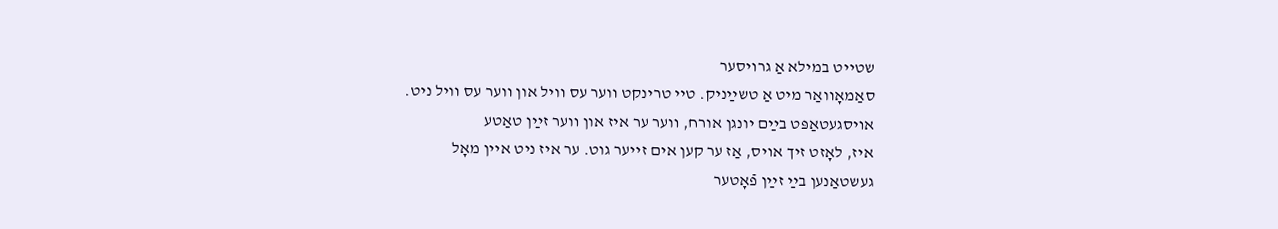שטײט במילא אַ גרױסער
סאַמאָװאַר מיט אַ טשײַניק. טײ טרינקט װער עס װיל און װער עס װיל ניט.
אױסגעטאַפּט בײַם יונגן אורח, װער ער איז און װער זײַן טאַטע
איז, לאָזט זיך אױס, אַז ער קען אים זײער גוט. ער איז ניט אײן מאָל
געשטאַנען בײַ זײַן פֿאָטער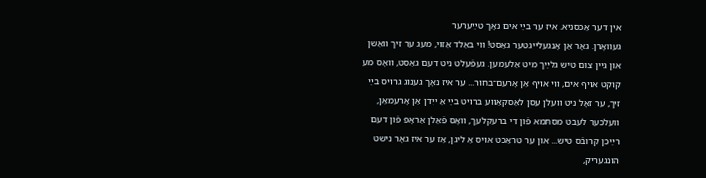אין דער אַכסניא. איז ער בײַ אים נאָך טײַערער
געװאָרן. גאָר אַן אָנגעלײגטער גאַסט! װי באַלד אַזױ, מעג ער זיך װאַשן
און גײן צום טיש גלײַך מיט אַלעמען. געפֿעלט ניט דעם גאַסט, װאָס מע
קוקט אױף אים, װי אױף אַן אָרעם־בחור... ער איז נאָך גענוג גרױס בײַ
זיך, ער זאָל ניט װעלן עסן לאַסקאַװע ברױט בײַ אַ ייִדן אַן אָרעמאַן,
װעלכער לעבט מסתּמא פֿון די ברעקלעך, װאָס פֿאַלן אַראָפּ פֿון דעם
רײַכן קרובֿס טיש... און ער טראַכט אױס אַ ליגן, אַז ער איז גאָר נישט
הונגעריק,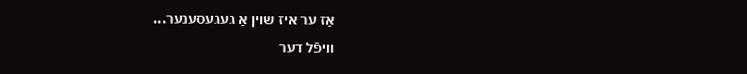אַז ער איז שױן אַ געגעסענער...
װיפֿל דער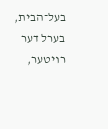בעל־הבית, בערל דער רױטער,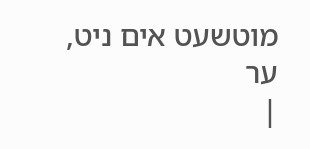מוטשעט אים ניט, ער
|